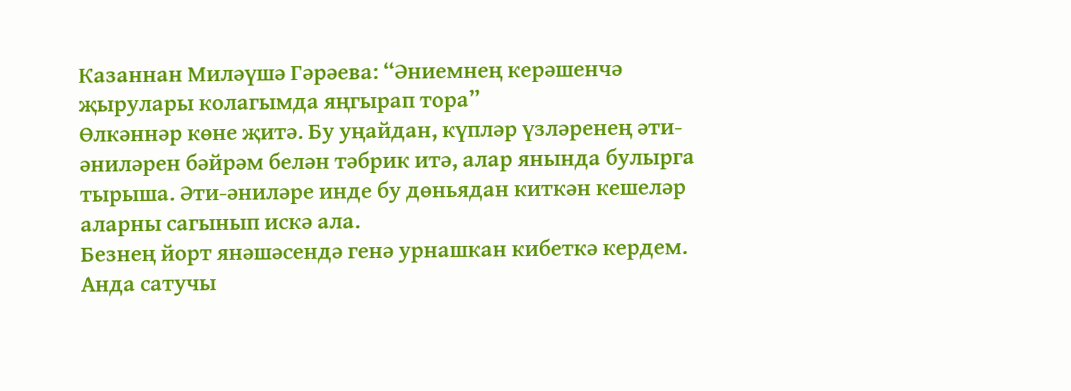Казаннан Миләүшә Гәрәева: “Әниемнең керәшенчә җырулары колагымда яңгырап тора”
Өлкәннәр көне җитә. Бу уңайдан, күпләр үзләренең әти-әниләрен бәйрәм белән тәбрик итә, алар янында булырга тырыша. Әти-әниләре инде бу дөньядан киткән кешеләр аларны сагынып искә ала.
Безнең йорт янәшәсендә генә урнашкан кибеткә кердем. Анда сатучы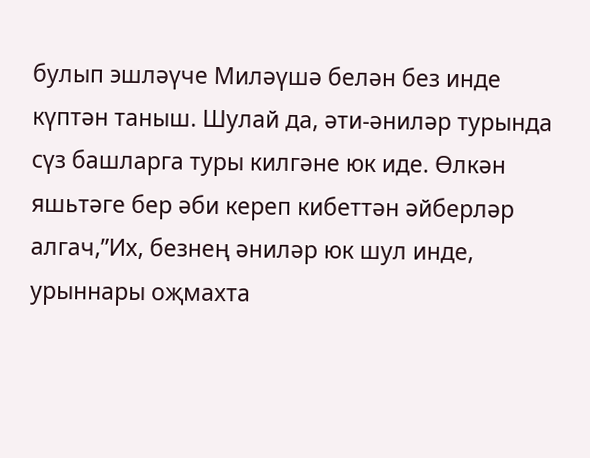булып эшләүче Миләүшә белән без инде күптән таныш. Шулай да, әти-әниләр турында сүз башларга туры килгәне юк иде. Өлкән яшьтәге бер әби кереп кибеттән әйберләр алгач,”Их, безнең әниләр юк шул инде, урыннары оҗмахта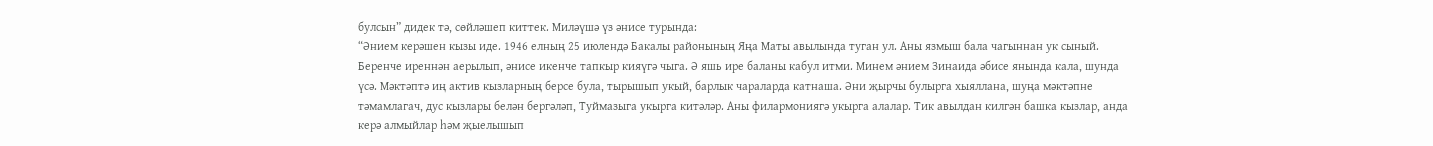булсын” дидек тә, сөйләшеп киттек. Миләүшә үз әнисе турында:
“Әнием керәшен кызы иде. 1946 елның 25 июлендә Бакалы районының Яңа Маты авылында туган ул. Аны язмыш бала чагыннан ук сыный. Беренче иреннән аерылып, әнисе икенче тапкыр кияүгә чыга. Ә яшь ире баланы кабул итми. Минем әнием Зинаида әбисе янында кала, шунда үсә. Мәктәптә иң актив кызларның берсе була, тырышып укый, барлык чараларда катнаша. Әни җырчы булырга хыяллана, шуңа мәктәпне тәмамлагач, дус кызлары белән бергәләп, Туймазыга укырга китәләр. Аны филармониягә укырга алалар. Тик авылдан килгән башка кызлар, анда керә алмыйлар һәм җыелышып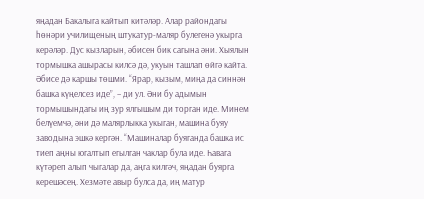яңадан Бакалыга кайтып китәләр. Алар райондагы һөнәри училищеның штукатур-маляр булегенә укырга керәләр. Дус кызларын, әбисен бик сагына әни. Хыялын тормышка ашырасы килсә дә, укуын ташлап өйгә кайта. Әбисе дә каршы төшми. “Ярар, кызым, миңа да синнән башка күңелсез иде”, – ди ул. Әни бу адымын тормышындагы иң зур ялгышым ди торган иде. Минем белүемчә, әни дә малярлыкка укыган, машина буяу заводына эшкә кергән. “Машиналар буяганда башка ис тиеп аңны югалтып егылган чаклар була иде. Һавага күтәреп алып чыгалар да, аңга килгәч, яңадан буярга керешәсең. Хезмәте авыр булса да, иң матур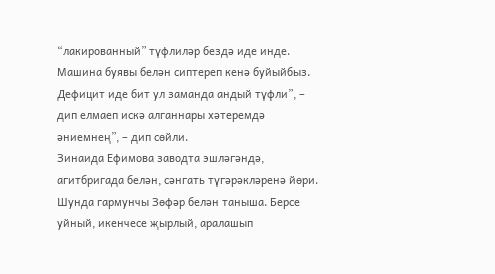“лакированный” түфлиләр бездә иде инде. Машина буявы белән сиптереп кенә буйыйбыз. Дефицит иде бит ул заманда андый түфли”, – дип елмаеп искә алганнары хәтеремдә әниемнең”, – дип сөйли.
Зинаида Ефимова заводта эшләгәндә, агитбригада белән, сәнгать түгәрәкләренә йөри. Шунда гармунчы Зөфәр белән таныша. Берсе уйный, икенчесе җырлый, аралашып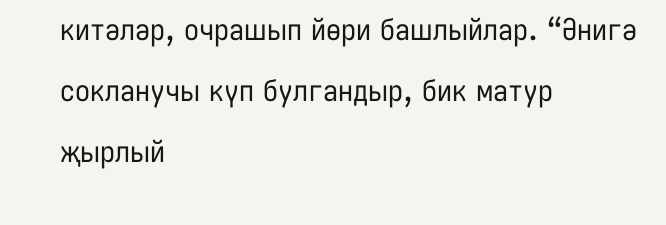китәләр, очрашып йөри башлыйлар. “Әнигә сокланучы күп булгандыр, бик матур җырлый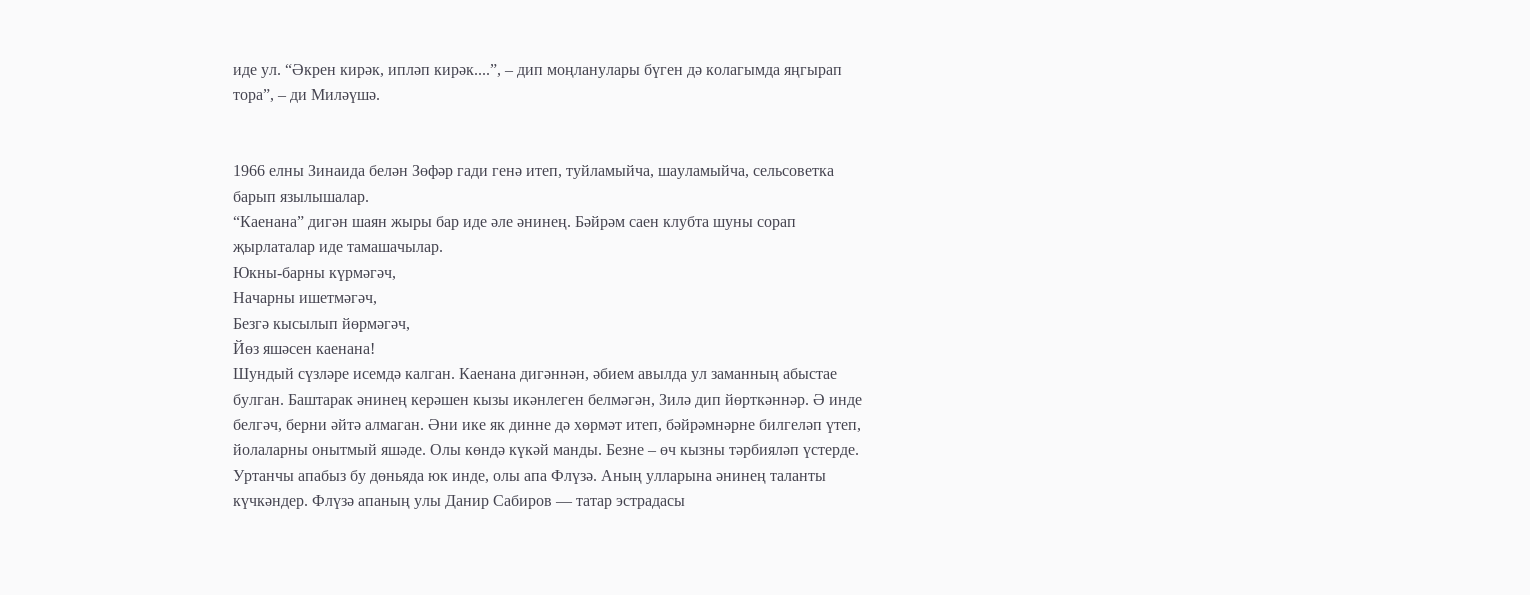иде ул. “Әкрен кирәк, ипләп кирәк....”, – дип моңланулары бүген дә колагымда яңгырап тора”, – ди Миләүшә.


1966 елны Зинаида белән Зөфәр гади генә итеп, туйламыйча, шауламыйча, сельсоветка барып язылышалар.
“Каенана” дигән шаян жыры бар иде әле әнинең. Бәйрәм саен клубта шуны сорап җырлаталар иде тамашачылар.
Юкны-барны күрмәгәч,
Начарны ишетмәгәч,
Безгә кысылып йөрмәгәч,
Йөз яшәсен каенана!
Шундый сүзләре исемдә калган. Каенана дигәннән, әбием авылда ул заманның абыстае булган. Баштарак әнинең керәшен кызы икәнлеген белмәгән, Зилә дип йөрткәннәр. Ә инде белгәч, берни әйтә алмаган. Әни ике як динне дә хөрмәт итеп, бәйрәмнәрне билгеләп үтеп, йолаларны онытмый яшәде. Олы көндә күкәй манды. Безне – өч кызны тәрбияләп үстерде. Уртанчы апабыз бу дөньяда юк инде, олы апа Флүзә. Аның улларына әнинең таланты күчкәндер. Флүзә апаның улы Данир Сабиров — татар эстрадасы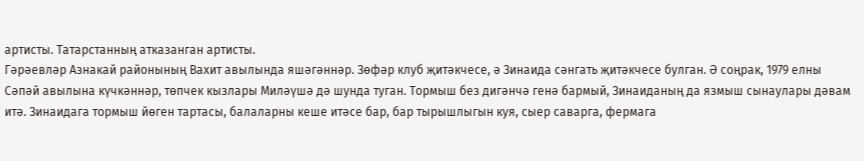артисты. Татарстанның атказанган артисты.
Гәрәевләр Азнакай районының Вахит авылында яшәгәннәр. Зөфәр клуб җитәкчесе, ә Зинаида сәнгать җитәкчесе булган. Ә соңрак, 1979 елны Сәпәй авылына күчкәннәр, төпчек кызлары Миләүшә дә шунда туган. Тормыш без дигәнчә генә бармый, Зинаиданың да язмыш сынаулары дәвам итә. Зинаидага тормыш йөген тартасы, балаларны кеше итәсе бар, бар тырышлыгын куя, сыер саварга, фермага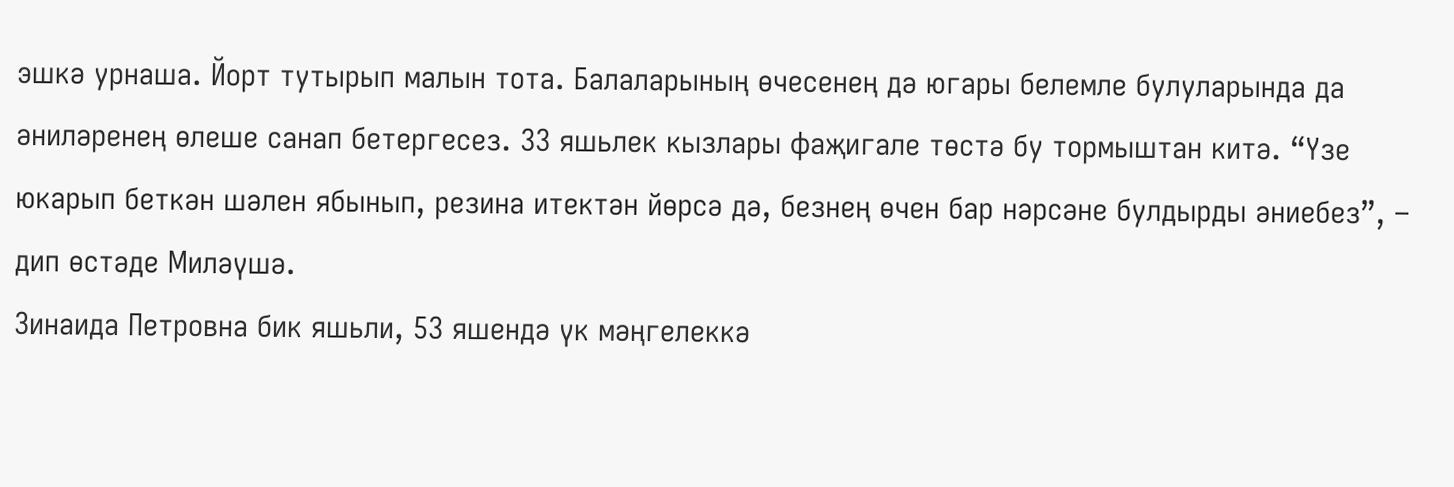эшкә урнаша. Йорт тутырып малын тота. Балаларының өчесенең дә югары белемле булуларында да әниләренең өлеше санап бетергесез. 33 яшьлек кызлары фаҗигале төстә бу тормыштан китә. “Үзе юкарып беткән шәлен ябынып, резина итектән йөрсә дә, безнең өчен бар нәрсәне булдырды әниебез”, – дип өстәде Миләүшә.
Зинаида Петровна бик яшьли, 53 яшендә үк мәңгелеккә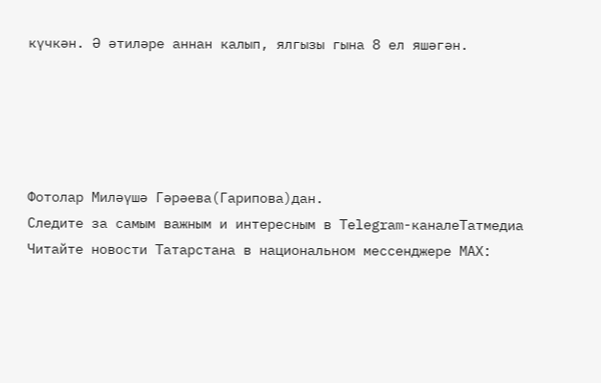күчкән. Ә әтиләре аннан калып, ялгызы гына 8 ел яшәгән.





Фотолар Миләүшә Гәрәева(Гарипова)дан.
Следите за самым важным и интересным в Telegram-каналеТатмедиа
Читайте новости Татарстана в национальном мессенджере MАХ: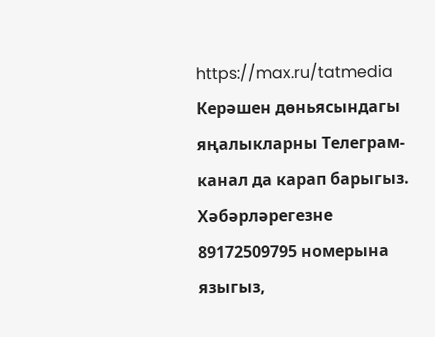https://max.ru/tatmedia
Керәшен дөньясындагы яңалыкларны Телеграм-канал да карап барыгыз.
Хәбәрләрегезне 89172509795 номерына языгыз,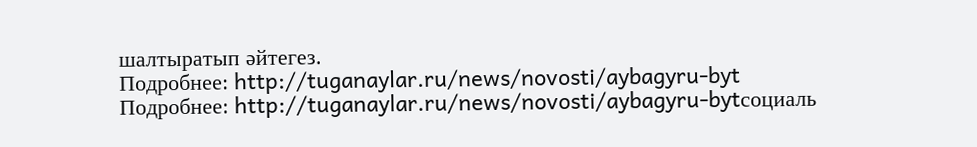шалтыратып әйтегез.
Подробнее: http://tuganaylar.ru/news/novosti/aybagyru-byt
Подробнее: http://tuganaylar.ru/news/novosti/aybagyru-bytсоциаль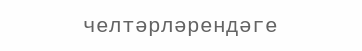челтәрләрендәге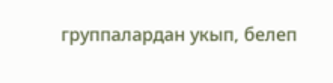группалардан укып, белеп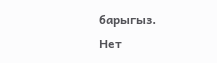барыгыз.
Нет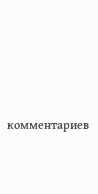комментариев